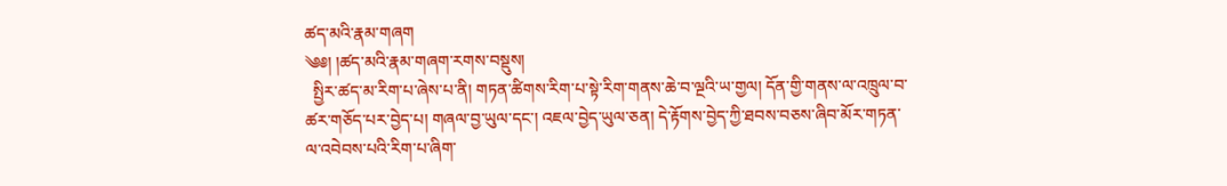ཚད་མའི་རྣམ་གཞག
༄༅། །ཚད་མའི་རྣམ་གཞག་རགས་བསྡུས།
  སྤྱིར་ཚད་མ་རིག་པ་ཞེས་པ་ནི། གཏན་ཚིགས་རིག་པ་སྟེ་རིག་གནས་ཆེ་བ་ལྔའི་ཡ་གྱལ། དོན་གྱི་གནས་ལ་འཁྲུལ་བ་
ཚར་གཅོད་པར་བྱེད་པ། གཞལ་བྱ་ཡུལ་དང་། འཇལ་བྱེད་ཡུལ་ཅན། དེ་རྟོགས་བྱེད་ཀྱི་ཐབས་བཅས་ཞིབ་མོར་གཏན་
ལ་འབེབས་པའི་རིག་པ་ཞིག་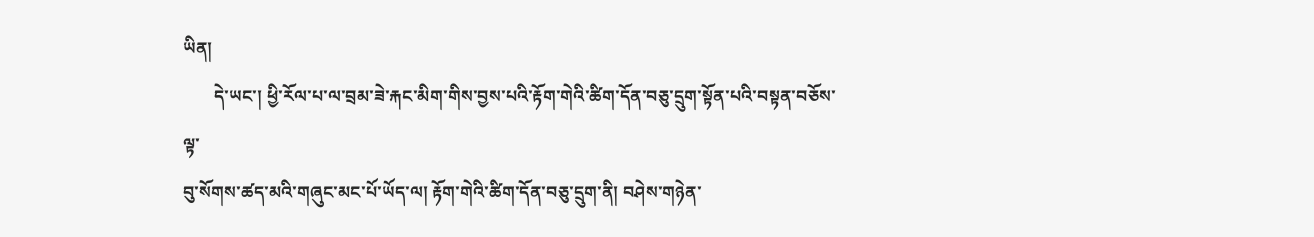ཡིན།
       དེ་ཡང་། ཕྱི་རོལ་པ་ལ་བྲམ་ཟེ་རྐང་མིག་གིས་བྱས་པའི་རྟོག་གེའི་ཚིག་དོན་བཅུ་དྲུག་སྟོན་པའི་བསྟན་བཅོས་ལྟ་
བུ་སོགས་ཚད་མའི་གཞུང་མང་པོ་ཡོད་ལ། རྟོག་གེའི་ཚིག་དོན་བཅུ་དྲུག་ནི། བཤེས་གཉེན་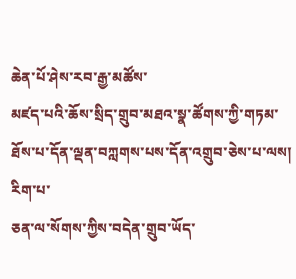ཆེན་པོ་ཤེས་རབ་རྒྱ་མཚོས་
མཛད་པའི་ཆོས་སྲིད་གྲུབ་མཐའ་སྣ་ཚོགས་ཀྱི་གཏམ་ཐོས་པ་དོན་ལྡན་བཀླགས་པས་དོན་འགྲུབ་ཅེས་པ་ལས། རིག་པ་
ཅན་ལ་སོགས་ཀྱིས་བདེན་གྲུབ་ཡོད་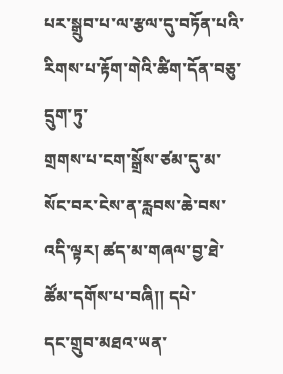པར་སྒྲུབ་པ་ལ་རྩལ་དུ་བཏོན་པའི་རིགས་པ་རྟོག་གེའི་ཚིག་དོན་བཅུ་དྲུག་ཏུ་
གྲགས་པ་ངག་སྒྲོས་ཙམ་དུ་མ་སོང་བར་ངེས་ན་རླབས་ཆེ་བས་འདི་ལྟར། ཚད་མ་གཞལ་བྱ་ཐེ་ཚོམ་དགོས་པ་བཞི།། དཔེ་
དང་གྲུབ་མཐའ་ཡན་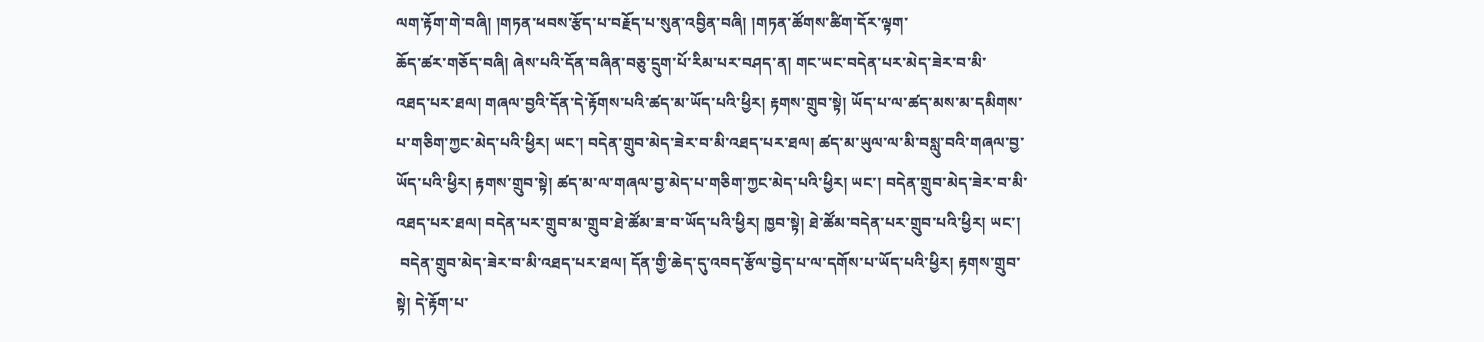ལག་རྟོག་གེ་བཞི། །གཏན་ཕབས་རྩོད་པ་བརྗོད་པ་སུན་འབྱིན་བཞི། །གཏན་ཚོགས་ཚིག་དོར་ལྟག་
ཆོད་ཚར་གཅོད་བཞི། ཞེས་པའི་དོན་བཞིན་བཅུ་དྲུག་པོ་རིམ་པར་བཤད་ན། གང་ཡང་བདེན་པར་མེད་ཟེར་བ་མི་
འཐད་པར་ཐལ། གཞལ་བྱའི་དོན་དེ་རྟོགས་པའི་ཚད་མ་ཡོད་པའི་ཕྱིར། རྟགས་གྲུབ་སྟེ། ཡོད་པ་ལ་ཚད་མས་མ་དམིགས་
པ་གཅིག་ཀྱང་མེད་པའི་ཕྱིར། ཡང་། བདེན་གྲུབ་མེད་ཟེར་བ་མི་འཐད་པར་ཐལ། ཚད་མ་ཡུལ་ལ་མི་བསླུ་བའི་གཞལ་བྱ་
ཡོད་པའི་ཕྱིར། རྟགས་གྲུབ་སྟེ། ཚད་མ་ལ་གཞལ་བྱ་མེད་པ་གཅིག་ཀྱང་མེད་པའི་ཕྱིར། ཡང་། བདེན་གྲུབ་མེད་ཟེར་བ་མི་
འཐད་པར་ཐལ། བདེན་པར་གྲུབ་མ་གྲུབ་ཐེ་ཚོམ་ཟ་བ་ཡོད་པའི་ཕྱིར། ཁྱབ་སྟེ། ཐེ་ཚོམ་བདེན་པར་གྲུབ་པའི་ཕྱིར། ཡང་།
 བདེན་གྲུབ་མེད་ཟེར་བ་མི་འཐད་པར་ཐལ། དོན་གྱི་ཆེད་དུ་འབད་རྩོལ་བྱེད་པ་ལ་དགོས་པ་ཡོད་པའི་ཕྱིར། རྟགས་གྲུབ་
སྟེ། དེ་རྟོག་པ་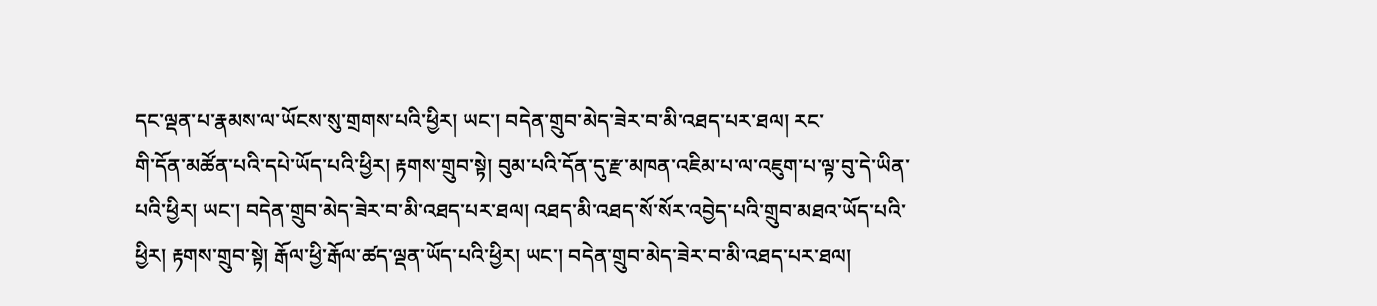དང་ལྡན་པ་རྣམས་ལ་ཡོངས་སུ་གྲགས་པའི་ཕྱིར། ཡང་། བདེན་གྲུབ་མེད་ཟེར་བ་མི་འཐད་པར་ཐལ། རང་
གི་དོན་མཚོན་པའི་དཔེ་ཡོད་པའི་ཕྱིར། རྟགས་གྲུབ་སྟེ། བུམ་པའི་དོན་དུ་རྫ་མཁན་འཇིམ་པ་ལ་འཇུག་པ་ལྟ་བུ་དེ་ཡིན་
པའི་ཕྱིར། ཡང་། བདེན་གྲུབ་མེད་ཟེར་བ་མི་འཐད་པར་ཐལ། འཐད་མི་འཐད་སོ་སོར་འབྱེད་པའི་གྲུབ་མཐའ་ཡོད་པའི་
ཕྱིར། རྟགས་གྲུབ་སྟེ། རྒོལ་ཕྱི་རྒོལ་ཚད་ལྡན་ཡོད་པའི་ཕྱིར། ཡང་། བདེན་གྲུབ་མེད་ཟེར་བ་མི་འཐད་པར་ཐལ།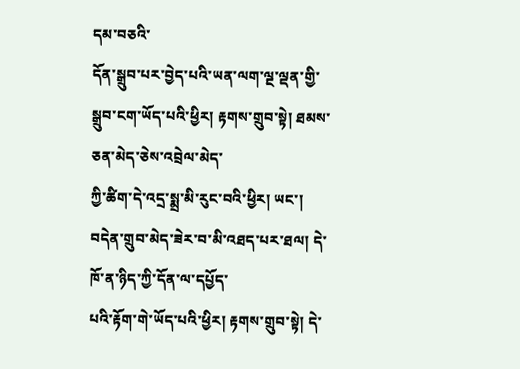དམ་བཅའི་
དོན་སྒྲུབ་པར་བྱེད་པའི་ཡན་ལག་ལྔ་ལྡན་གྱི་སྒྲུབ་ངག་ཡོད་པའི་ཕྱིར། རྟགས་གྲུབ་སྟེ། ཐམས་ཅན་མེད་ཅེས་འབྲེལ་མེད་
ཀྱི་ཚིག་དེ་འདྲ་སྨྲ་མི་རུང་བའི་ཕྱིར། ཡང་། བདེན་གྲུབ་མེད་ཟེར་བ་མི་འཐད་པར་ཐལ། དེ་ཁོ་ན་ཉིད་ཀྱི་དོན་ལ་དཔྱོད་
པའི་རྟོག་གེ་ཡོད་པའི་ཕྱིར། རྟགས་གྲུབ་སྟེ། དེ་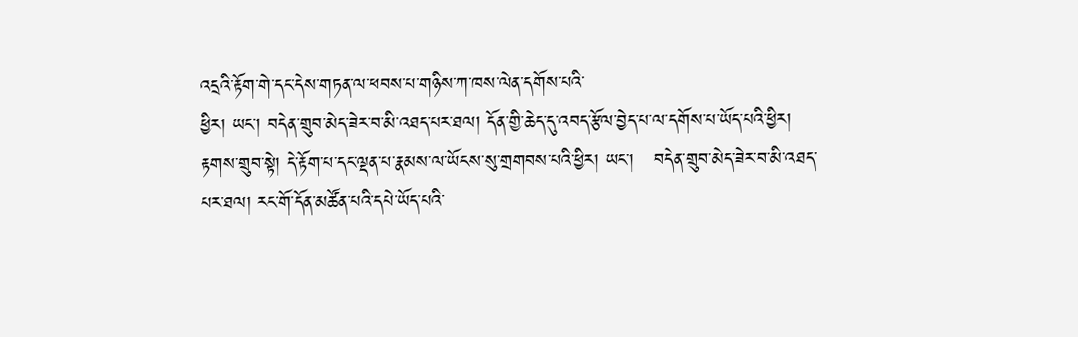འདྲའི་རྟོག་གེ་དང་དེས་གཏན་ལ་ཕབས་པ་གཉིས་ཀ་ཁས་ལེན་དགོས་པའི་
ཕྱིར། ཡང་། བདེན་གྲུབ་མེད་ཟེར་བ་མི་འཐད་པར་ཐལ། དོན་གྱི་ཆེད་དུ་འབད་རྩོལ་བྱེད་པ་ལ་དགོས་པ་ཡོད་པའི་ཕྱིར།
རྟགས་གྲུབ་སྟེ། དེ་རྟོག་པ་དང་ལྡན་པ་རྣམས་ལ་ཡོངས་སུ་གྲགབས་པའི་ཕྱིར། ཡང་།   བདེན་གྲུབ་མེད་ཟེར་བ་མི་འཐད་
པར་ཐལ། རང་གོ་དོན་མཚོན་པའི་དཔེ་ཡོད་པའི་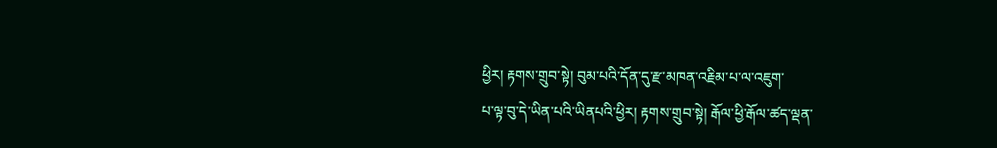ཕྱིར། རྟགས་གྲུབ་སྟེ། བུམ་པའི་དོན་དུ་རྫ་མཁན་འརྗིམ་པ་ལ་འཇུག་
པ་ལྟ་བུ་དེ་ཡིན་པའི་ཡིནཔའི་ཕྱིར། རྟགས་གྲུབ་སྟེ། རྒོལ་ཕྱི་རྒོལ་ཚད་ལྡན་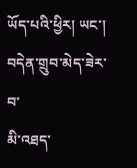ཡོད་པའི་ཕྱིར། ཡང་། བདེན་གྲུབ་མེད་ཟེར་བ་
མི་འཐད་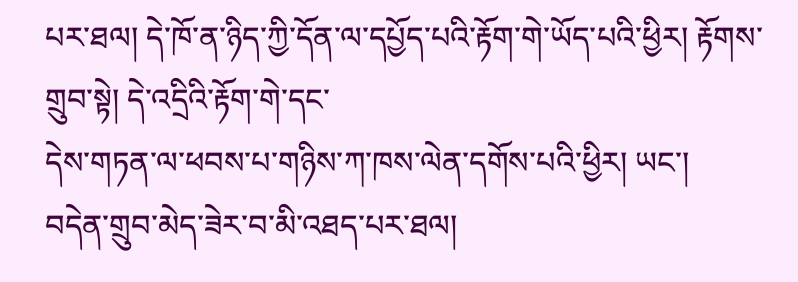པར་ཐལ། དེ་ཁོ་ན་ཉིད་ཀྱི་དོན་ལ་དཔྱོད་པའི་རྟོག་གེ་ཡོད་པའི་ཕྱིར། རྟོགས་གྲུབ་སྟེ། དེ་འདྲིའི་རྟོག་གེ་དང་
དེས་གཏན་ལ་ཕབས་པ་གཉིས་ཀ་ཁས་ལེན་དགོས་པའི་ཕྱིར། ཡང་།   བདེན་གྲུབ་མེད་ཟེར་བ་མི་འཐད་པར་ཐལ།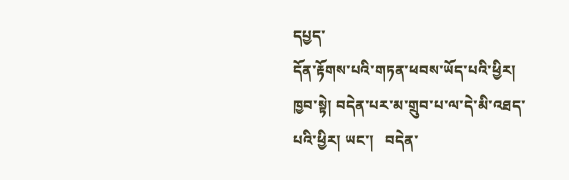དཔྱད་
དོན་རྟོགས་པའི་གཏན་ཕབས་ཡོད་པའི་ཕྱིར། ཁྱབ་སྟེ། བདེན་པར་མ་གྲུབ་པ་ལ་དེ་མི་འཐད་པའི་ཕྱིར། ཡང་།   བདེན་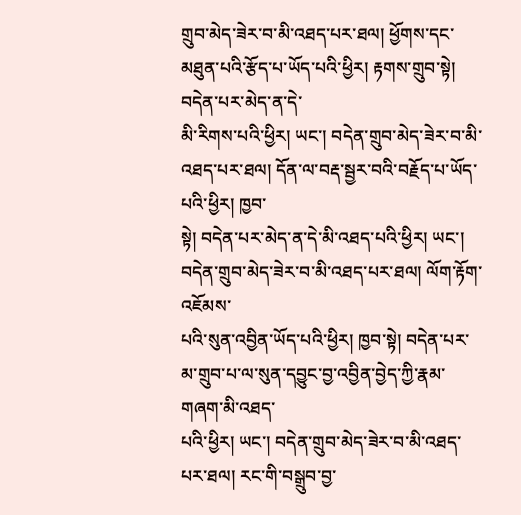གྲུབ་མེད་ཟེར་བ་མི་འཐད་པར་ཐལ། ཕྱོགས་དང་མཐུན་པའི་རྩོད་པ་ཡོད་པའི་ཕྱིར། རྟགས་གྲུབ་སྟེ། བདེན་པར་མེད་ན་དེ་
མི་རིགས་པའི་ཕྱིར། ཡང་། བདེན་གྲུབ་མེད་ཟེར་བ་མི་འཐད་པར་ཐལ། དོན་ལ་བརྡ་སྦྱར་བའི་བརྗོད་པ་ཡོད་པའི་ཕྱིར། ཁྱབ་
སྟེ། བདེན་པར་མེད་ན་དེ་མི་འཐད་པའི་ཕྱིར། ཡང་། བདེན་གྲུབ་མེད་ཟེར་བ་མི་འཐད་པར་ཐལ། ལོག་རྟོག་འཇོམས་
པའི་སུན་འབྱིན་ཡོད་པའི་ཕྱིར། ཁྱབ་སྟེ། བདེན་པར་མ་གྲུབ་པ་ལ་སུན་དབྱུང་བྱ་འབྱིན་བྱེད་ཀྱི་རྣམ་གཞག་མི་འཐད་
པའི་ཕྱིར། ཡང་། བདེན་གྲུབ་མེད་ཟེར་བ་མི་འཐད་པར་ཐལ། རང་གི་བསྒྲུབ་བྱ་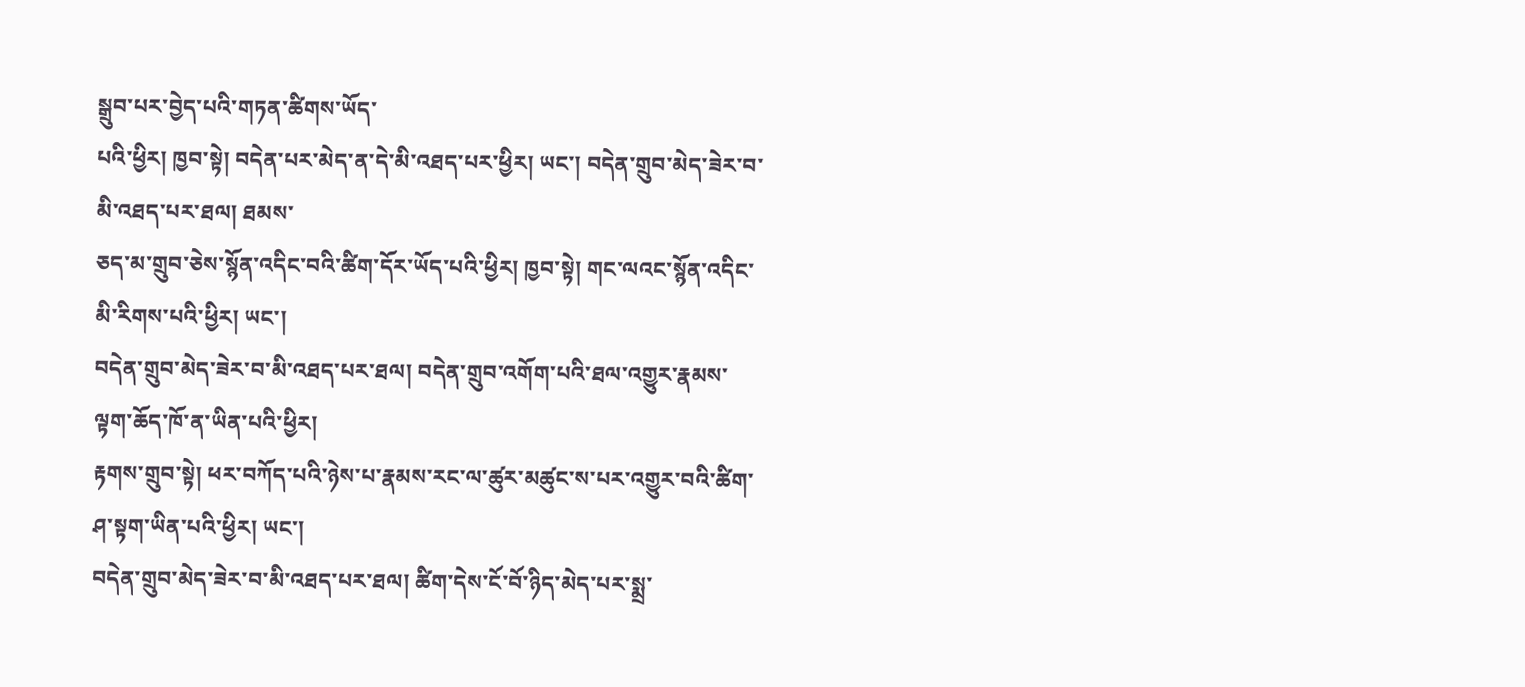སྒྲུབ་པར་བྱེད་པའི་གཏན་ཚིགས་ཡོད་
པའི་ཕྱིར། ཁྱབ་སྟེ། བདེན་པར་མེད་ན་དེ་མི་འཐད་པར་ཕྱིར། ཡང་། བདེན་གྲུབ་མེད་ཟེར་བ་མི་འཐད་པར་ཐལ། ཐམས་
ཅད་མ་གྲུབ་ཅེས་སྙོན་འདིང་བའི་ཚིག་དོར་ཡོད་པའི་ཕྱིར། ཁྱབ་སྟེ། གང་ལའང་སྙོན་འདིང་མི་རིགས་པའི་ཕྱིར། ཡང་།
བདེན་གྲུབ་མེད་ཟེར་བ་མི་འཐད་པར་ཐལ། བདེན་གྲུབ་འགོག་པའི་ཐལ་འགྱུར་རྣམས་ལྟག་ཆོད་ཁོ་ན་ཡིན་པའི་ཕྱིར།
རྟགས་གྲུབ་སྟེ། ཕར་བཀོད་པའི་ཉེས་པ་རྣམས་རང་ལ་ཚུར་མཚུང་ས་པར་འགྱུར་བའི་ཚིག་ཤ་སྟག་ཡིན་པའི་ཕྱིར། ཡང་།
བདེན་གྲུབ་མེད་ཟེར་བ་མི་འཐད་པར་ཐལ། ཚིག་དེས་ངོ་བོ་ཉིད་མེད་པར་སྨྲ་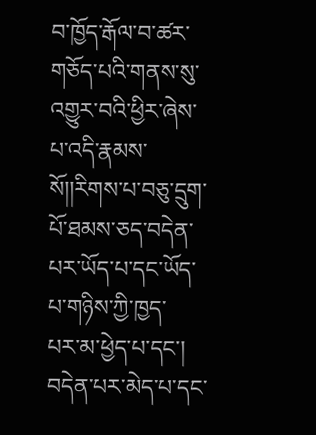བ་ཁྱོད་རྒོལ་བ་ཚར་གཅོད་པའི་གནས་སུ་
འགྱུར་བའི་ཕྱིར་ཞེས་པ་འདི་རྣམས་སོ།།རིགས་པ་བཅུ་དྲུག་པོ་ཐམས་ཅད་བདེན་པར་ཡོད་པ་དང་ཡོད་པ་གཉིས་ཀྱི་ཁྱད་
པར་མ་ཕྱེད་པ་དང་། བདེན་པར་མེད་པ་དང་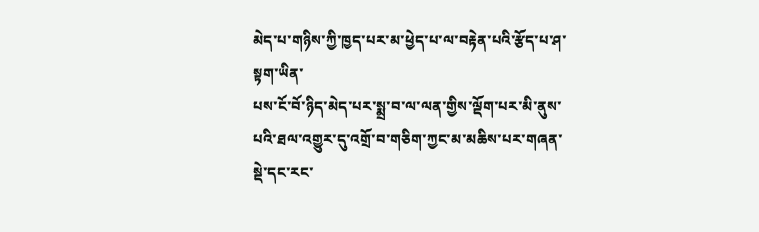མེད་པ་གཉིས་ཀྱི་ཁྱད་པར་མ་ཕྱེད་པ་ལ་བརྟེན་པའི་རྩོད་པ་ཤ་སྟག་ཡིན་
པས་ངོ་བོ་ཉིད་མེད་པར་སྨྲ་བ་ལ་ལན་གྱིས་ལྡོག་པར་མི་ནུས་པའི་ཐལ་འགྱུར་དུ་འགྲོ་བ་གཅིག་ཀྱང་མ་མཆིས་པར་གཞན་
སྡེ་དང་རང་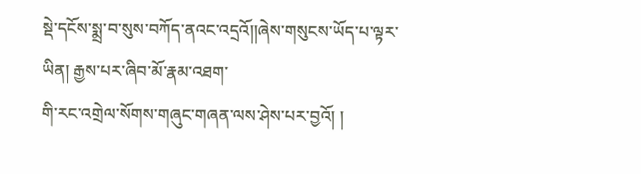སྡེ་དངོས་སྨྲ་བ་སུས་བཀོད་ནའང་འདྲའོ།།ཞེས་གསུངས་ཡོད་པ་ལྟར་ཡིན། རྒྱས་པར་ཞིབ་མོ་རྣམ་འཐག་
གི་རང་འགྲེལ་སོགས་གཞུང་གཞན་ལས་ཤེས་པར་བྱའོ། །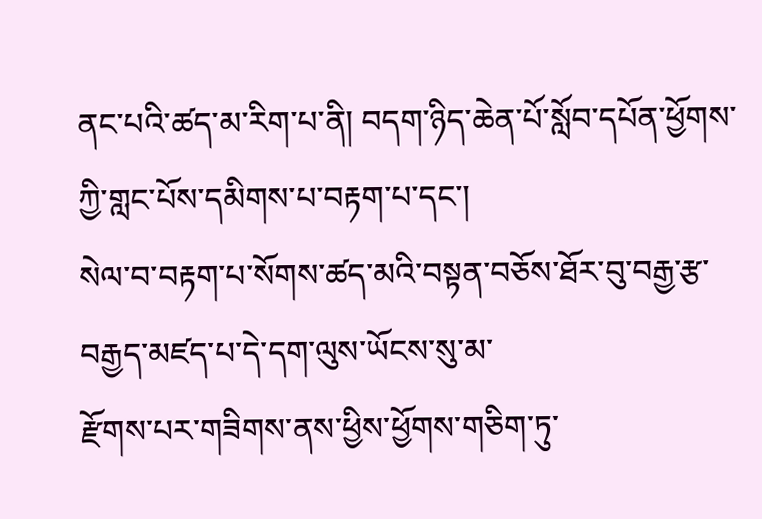ནང་པའི་ཚད་མ་རིག་པ་ནི། བདག་ཉིད་ཆེན་པོ་སློབ་དཔོན་ཕྱོགས་ཀྱི་གླང་པོས་དམིགས་པ་བརྟག་པ་དང་།
སེལ་བ་བརྟག་པ་སོགས་ཚད་མའི་བསྟན་བཅོས་ཐོར་བུ་བརྒྱ་རྩ་བརྒྱད་མཛད་པ་དེ་དག་ལུས་ཡོངས་སུ་མ་
རྫོགས་པར་གཟིགས་ནས་ཕྱིས་ཕྱོགས་གཅིག་ཏུ་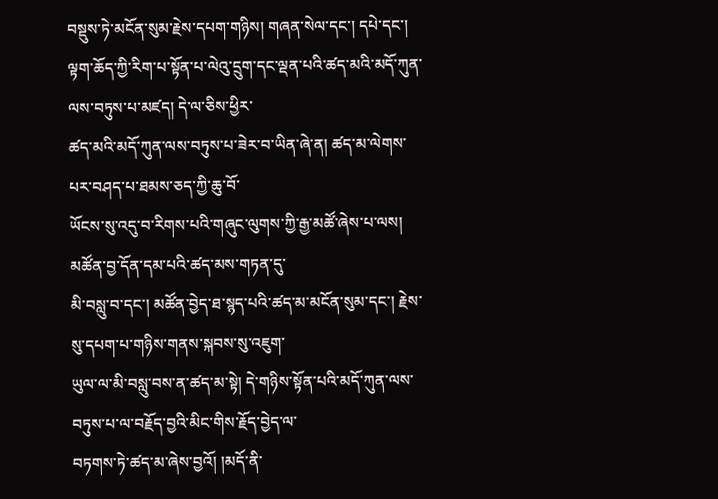བསྡུས་ཏེ་མངོན་སུམ་རྗེས་དཔག་གཉིས། གཞན་སེལ་དང་། དཔེ་དང་།
ལྟག་ཆོད་ཀྱི་རིག་པ་སྟོན་པ་ལེའུ་དྲུག་དང་ལྡན་པའི་ཚད་མའི་མདོ་ཀུན་ལས་བཏུས་པ་མཛད། དེ་ལ་ཅིས་ཕྱིར་
ཚད་མའི་མདོ་ཀུན་ལས་བཏུས་པ་ཟེར་བ་ཡིན་ཞེ་ན། ཚད་མ་ལེགས་པར་བཤད་པ་ཐམས་ཅད་ཀྱི་ཆུ་བོ་
ཡོངས་སུ་འདུ་བ་རིགས་པའི་གཞུང་ལུགས་ཀྱི་རྒྱ་མཚོ་ཞེས་པ་ལས། མཚོན་བྱ་དོན་དམ་པའི་ཚད་མས་གཏན་དུ་
མི་བསླུ་བ་དང་། མཚོན་བྱེད་ཐ་སྙད་པའི་ཚད་མ་མངོན་སུམ་དང་། རྗེས་སུ་དཔག་པ་གཉིས་གནས་སྐབས་སུ་འཇུག་
ཡུལ་ལ་མི་བསླུ་བས་ན་ཚད་མ་སྟེ། དེ་གཉིས་སྟོན་པའི་མདོ་ཀུན་ལས་བཏུས་པ་ལ་བརྗོད་བྱའི་མིང་གིས་རྗོད་བྱེད་ལ་
བཏགས་ཏེ་ཚད་མ་ཞེས་བྱའོ། །མདོ་ནི་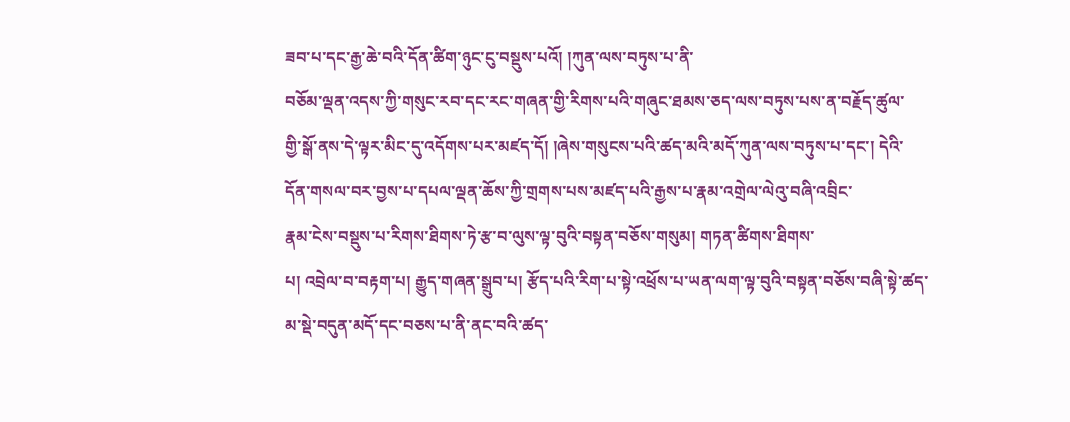ཟབ་པ་དང་རྒྱ་ཆེ་བའི་དོན་ཚིག་ཉུང་ངུ་བསྡུས་པའོ། །ཀུན་ལས་བཏུས་པ་ནི་
བཅོམ་ལྡན་འདས་ཀྱི་གསུང་རབ་དང་རང་གཞན་གྱི་རིགས་པའི་གཞུང་ཐམས་ཅད་ལས་བཏུས་པས་ན་བརྗོད་ཚུལ་
གྱི་སྒོ་ནས་དེ་ལྟར་མིང་དུ་འདོགས་པར་མཛད་དོ། །ཞེས་གསུངས་པའི་ཚད་མའི་མདོ་ཀུན་ལས་བཏུས་པ་དང་། དེའི་
དོན་གསལ་བར་བྱས་པ་དཔལ་ལྡན་ཆོས་ཀྱི་གྲགས་པས་མཛད་པའི་རྒྱས་པ་རྣམ་འགྲེལ་ལེའུ་བཞི་འབྲིང་
རྣམ་ངེས་བསྡུས་པ་རིགས་ཐིགས་ཏེ་རྩ་བ་ལུས་ལྟ་བུའི་བསྟན་བཅོས་གསུམ། གཏན་ཚིགས་ཐིགས་
པ། འབྲེལ་བ་བརྟག་པ། རྒྱུད་གཞན་སྒྲུབ་པ། རྩོད་པའི་རིག་པ་སྟེ་འཕྲོས་པ་ཡན་ལག་ལྟ་བུའི་བསྟན་བཅོས་བཞི་སྟེ་ཚད་
མ་སྡེ་བདུན་མདོ་དང་བཅས་པ་ནི་ནང་བའི་ཚད་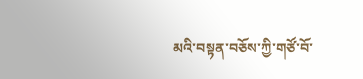མའི་བསྟན་བཅོས་ཀྱི་གཙོ་བོ་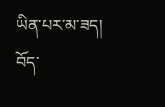ཡིན་པར་མ་ཟད། བོད་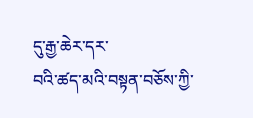དུ་རྒྱ་ཆེར་དར་
བའི་ཚད་མའི་བསྟན་བཅོས་ཀྱི་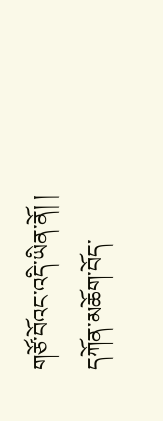གཙོ་བོའང་འདི་ཡིན་ནོ། །
དཀོན་མཆོག་བོད་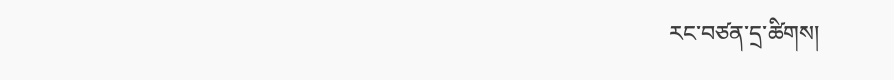རང་བཙན་དྲ་ཚིགས།